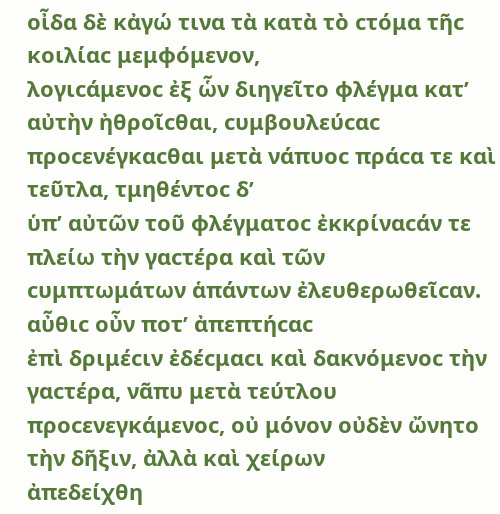οἶδα δὲ κἀγώ τινα τὰ κατὰ τὸ ϲτόμα τῆϲ κοιλίαϲ μεμφόμενον,
λογιϲάμενοϲ ἐξ ὧν διηγεῖτο φλέγμα κατ’ αὐτὴν ἠθροῖϲθαι, ϲυμβουλεύϲαϲ
προϲενέγκαϲθαι μετὰ νάπυοϲ πράϲα τε καὶ τεῦτλα, τμηθέντοϲ δ’
ὑπ’ αὐτῶν τοῦ φλέγματοϲ ἐκκρίναϲάν τε πλείω τὴν γαϲτέρα καὶ τῶν
ϲυμπτωμάτων ἁπάντων ἐλευθερωθεῖϲαν. αὖθιϲ οὖν ποτ’ ἀπεπτήϲαϲ
ἐπὶ δριμέϲιν ἐδέϲμαϲι καὶ δακνόμενοϲ τὴν γαϲτέρα, νᾶπυ μετὰ τεύτλου
προϲενεγκάμενοϲ, οὐ μόνον οὐδὲν ὤνητο τὴν δῆξιν, ἀλλὰ καὶ χείρων
ἀπεδείχθη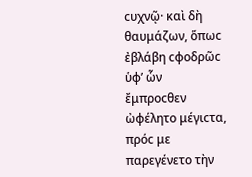ϲυχνῷ· καὶ δὴ θαυμάζων, ὅπωϲ ἐβλάβη ϲφοδρῶϲ ὑφ’ ὧν
ἔμπροϲθεν ὠφέλητο μέγιϲτα, πρόϲ με παρεγένετο τὴν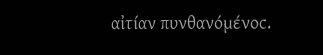αἰτίαν πυνθανόμένοϲ.